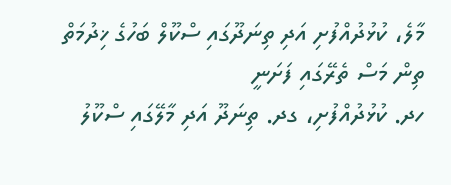މާލެ، ކުޅުދުއްފުށި އަދި ތިނަދޫގައި ސްކޫލް ބަހުގެ ޚިދުމަތް ތިން މަސް ތެރޭގައި ފަށަނީ
ހދ. ކުޅުދުއްފުށި، ގދ. ތިނަދޫ އަދި މާލޭގައި ސްކޫލު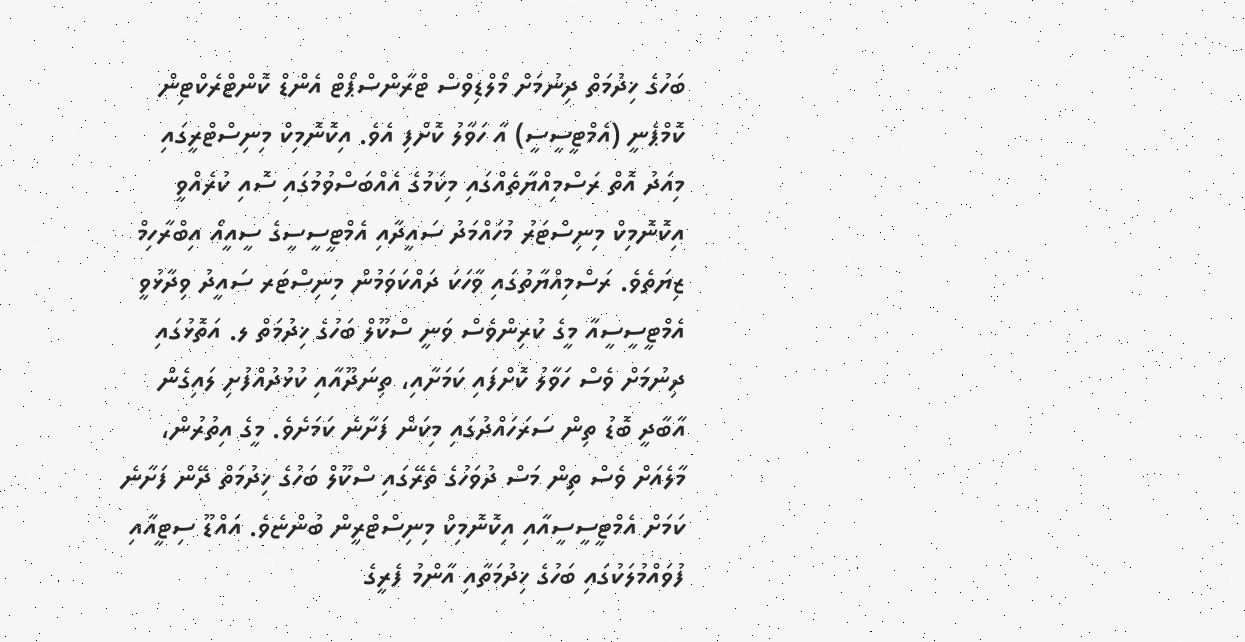ބަހުގެ ޚިދުމަތް ދިނުމަށް މޯލްޑިވްސް ޓްރާންސްޕޯޓް އެންޑް ކޮންޓްރެކްޓިން ކޮމްޕެނީ (އެމްޓީސީސީ) އާ ހަވާލު ކޮށްފި އެވެ. އިކޮނޮމިކް މިނިސްޓްރީގައި މިއަދު އޮތް ރަސްމިއްޔާތެއްގައި މިކަމުގެ އެއްބަސްވުމުގައި ސޮއި ކުރެއްވީ އިކޮނޮމިކް މިނިސްޓަރު މުހައްމަދު ސައީދާއި އެމްޓީސީސީގެ ސީއީއޯ އިބްރާހިމް ޒިޔަތެވެ. ރަސްމިއްޔާތުގައި ވާހަކަ ދައްކަވަމުން މިނިސްޓަރ ސައީދު ވިދާޅުވީ އެމްޓީސީސީއާ މީގެ ކުރިންވެސް ވަނީ ސްކޫލް ބަހުގެ ޚިދުމަތް ލ. އަތޮޅުގައި ދިނުމަށް ވެސް ހަވާލު ކޮށްފައި ކަމަށާއި، ތިނަދޫއާއި ކުޅުދުއްފުށި ލައިގެން އާބާދީ ބޮޑު ތިން ސަރަހައްދުގައި މިކަން ފަށާނެ ކަމަށެވެ. މީގެ އިތުރުން، މާލެއަށް ވެސް ތިން މަސް ދުވަހުގެ ތެރޭގައި ސްކޫލް ބަހުގެ ޚިދުމަތް ދޭން ފަށާނެ ކަމަށް އެމްޓީސީސީއާއި އިކޮނޮމިކް މިނިސްޓްރީން ބުންޏެވެ. އައްޑޫ ސިޓީއާއި ފުވައްމުލަކުގައި ބަހުގެ ޚިދުމަތާއި އާންމު ފެރީގެ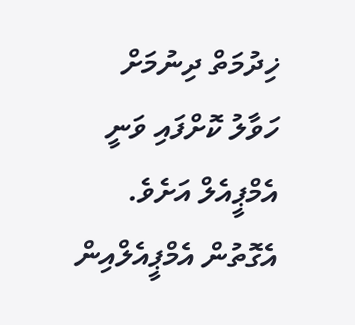ޚިދުމަތް ދިނުމަށް ހަވާލު ކޮށްފައި ވަނީ އެމްޕީއެލް އަށެވެ. އެގޮތުން އެމްޕީއެލްއިން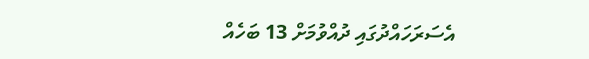އެސަރަހައްދުގައި ދުއްވުމަށް 13 ބަހެއް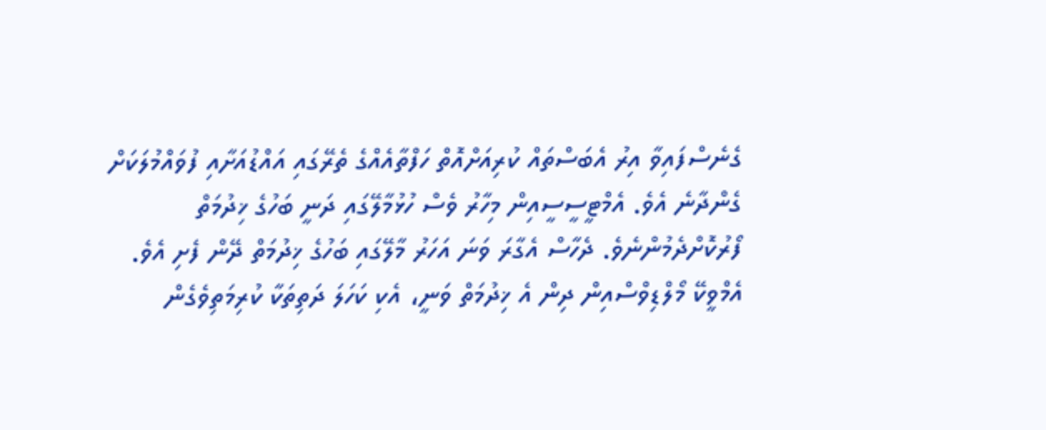ގެނެސްފައިވާ އިރު އެބަސްތައް ކުރިއަށްއޮތް ހަފްތާއެއްގެ ތެރޭގައި އައްޑުއަށާއި ފުވައްމުލަކަށް ގެންދާނެ އެވެ. އެމްޓީސީސީއިން މިހާރު ވެސް ހުޅުމާލޭގައި ދަނީ ބަހުގެ ޚިދުމަތް ފޯރުކޮށްދެމުންނެވެ. ދެހާސް އެގާރަ ވަނަ އަހަރު މާލޭގައި ބަހުގެ ޚިދުމަތް ދޭން ފެށި އެވެ. އެމްވީކޭ މޯލްޑިވްސްއިން ދިން އެ ޚިދުމަތް ވަނީ، އެކި ކަހަލަ ދަތިތަކާ ކުރިމަތިވެގެން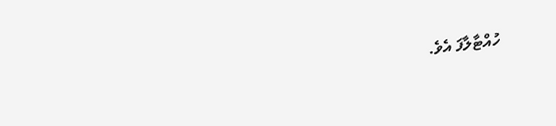ހުއްޓާލާފަ އެވެ.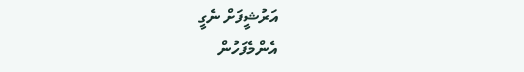އަރުޝީފަށް ނެގީ
އެންމެފަހުން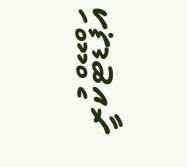އަޕްޑޭޓްކުރީ